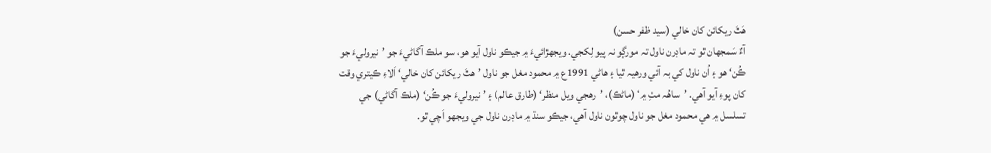هَٿَ ريکائن کان خالي (سيد ظفر حسن)
آءٌ سَمجهان ٿو تہ ماڊرن ناول تہ مورڳو نہ پيو لِکجي. ويجهڙائيءَ ۾ جيڪو ناول آيو هو، سو ملڪ آگاڻيءَ جو ’نيروليءَ جو ڪُن‘ هو ۽ اُن ناول کي بہ آئي ورهيہ ٿيا ۽ هاڻي 1991ع ۾ محمود مغل جو ناول ’هٿَ ريکائن کان خالي‘ اَلاءِ ڪيتري وقت کان پوءِ آيو آهي. ’ساهُہ مٺِ ۾‘ (ماڻڪ)، ’رهجي ويل منظر‘ (طارق عالم) ۽ ’نيروليءَ جو ڪُن‘ (ملڪ آگاڻي) جي تسلسل ۾ هي محمود مغل جو ناول چوٿون ناول آهي، جيڪو سنڌ ۾ ماڊرن ناول جي ويجهو اَچي ٿو.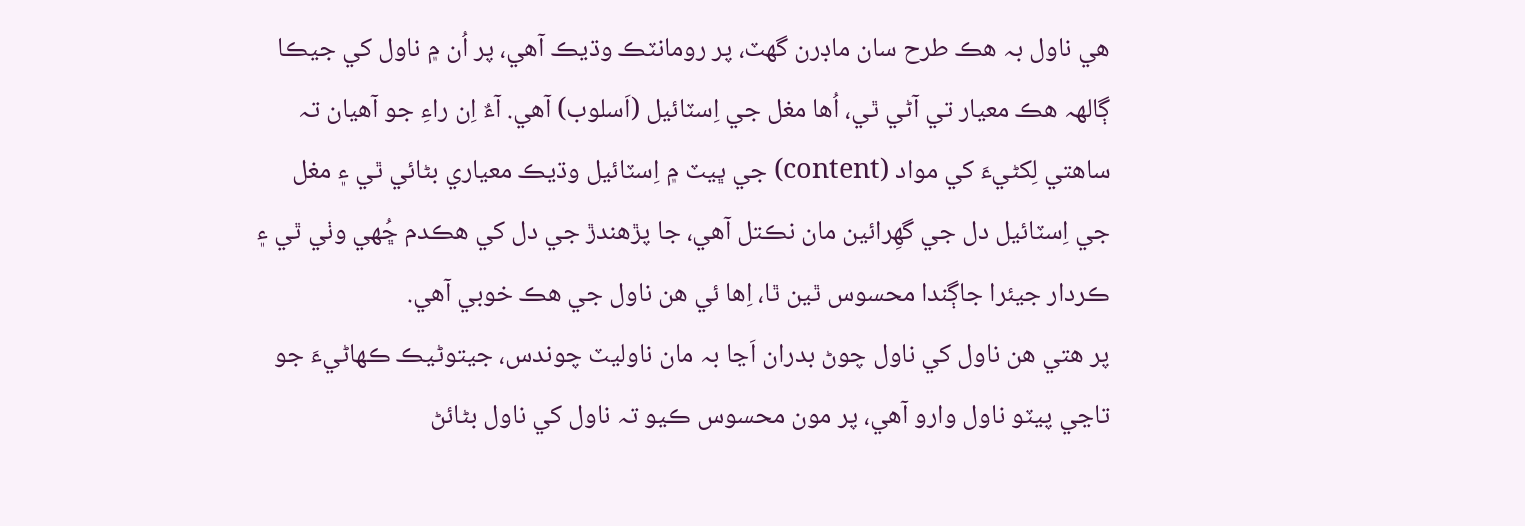هي ناول بہ هڪ طرح سان ماڊرن گهٽ، پر رومانٽڪ وڌيڪ آهي، پر اُن ۾ ناول کي جيڪا ڳالھہ هڪ معيار تي آڻي ٿي، اُها مغل جي اِسٽائيل (اَسلوب) آهي. آءٌ اِن راءِ جو آهيان تہ ساهتي لِکڻيءَ کي مواد (content) جي ڀيٽ ۾ اِسٽائيل وڌيڪ معياري بڻائي ٿي ۽ مغل جي اِسٽائيل دل جي گهِرائين مان نڪتل آهي، جا پڙهندڙ جي دل کي هڪدم ڇُھي وٺي ٿي ۽ ڪردار جيئرا جاڳندا محسوس ٿين ٿا، اِها ئي هن ناول جي هڪ خوبي آهي.
پر هتي هن ناول کي ناول چوڻ بدران اَڃا بہ مان ناوليٽ چوندس، جيتوڻيڪ ڪھاڻيءَ جو تاڃي پيٽو ناول وارو آهي، پر مون محسوس ڪيو تہ ناول کي ناول بڻائڻ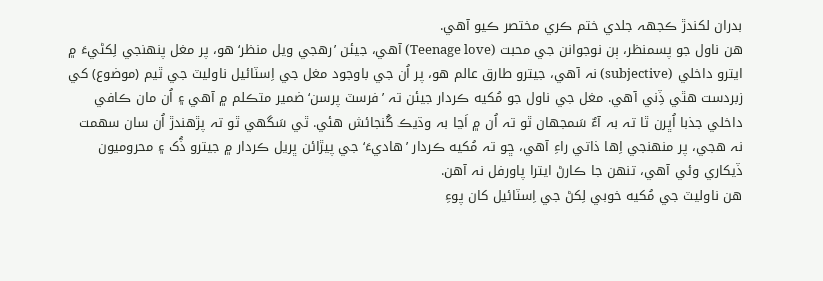بدران لکندڙ ڪجهہ جلدي ختم ڪري مختصر ڪيو آهي.
هن ناول جو پسمنظر، ٻن نوجوانن جي محبت (Teenage love) آهي، جيئن ’رهجي ويل منظر‘ هو، پر مغل پنھنجي لِکڻيءَ ۾ ايترو داخلي (subjective) نہ آهي، جيترو طارق عالم هو، پر اُن جي باوجود مغل جي اِسٽائيل ناوليٽ جي ٿيم (موضوع) کي زبردست هٿي ڏِني آهي. مغل جي ناول جو مُکيه ڪردار جيئن تہ ’فرسٽ پرسن‘ ضمير متڪلم ۾ آهي ۽ اُن مان ڪافي داخلي جذبا اُڀرن ٿا تہ بہ آءٌ سَمجهان ٿو تہ اُن ۾ اَڃا بہ وڌيڪ گُنجائش هئي. ٿي سَگهي ٿو تہ پڙهندڙ اُن سان سھمت نہ هجي، پر منھنجي اِها ذاتي راءِ آهي، ڇو تہ مُکيه ڪردار ’هاديءَ‘ جي پيڙائن ڀريل ڪردار ۾ جيترو ڏُک ۽ محروميون ڏيکاري وئي آهي، تنھن جا ڪارڻ ايترا پاورفل نہ آهن.
هن ناوليٽ جي مُکيه خوبي لِکڻ جي اِسٽائيل کان پوءِ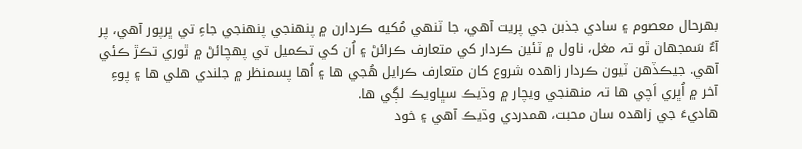بھرحال معصوم ۽ سادي جذبن جي پريت آهي، جا ٽنھي مُکيه ڪردارن ۾ پنھنجي پنھنجي جاءِ تي ڀرپور آهي، پر آءٌ سَمجهان ٿو تہ مغل، ناول ۾ ٽئين ڪردار کي متعارف ڪرائڻ ۽ اُن کي تڪميل تي پھچائڻ ۾ ٿوري تڪڙ ڪئي آهي. جيڪڏهن ٽيون ڪردار زاهدہ شروع کان متعارف ڪرايل هُجي ها ۽ اُها پسمنظر ۾ جلندي هلي ها ۽ پوءِ آخر ۾ اُڀري اَچي ها تہ منھنجي ويچار ۾ وڌيڪ سڀاويڪ لڳي ها.
هاديءَ جي زاهدہ سان محبت، همدردي وڌيڪ آهي ۽ خود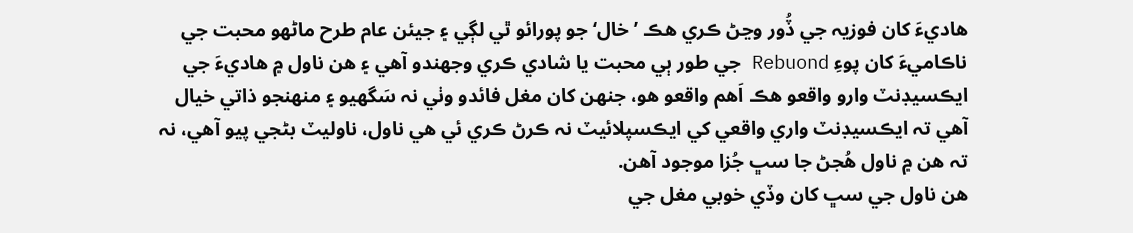هاديءَ کان فوزيہ جي ڏُور وڃڻ ڪري هڪ ’خال‘ جو پورائو ٿي لڳي ۽ جيئن عام طرح ماڻھو محبت جي ناڪاميءَ کان پوءِ Rebuond جي طور ٻي محبت يا شادي ڪري وجهندو آهي ۽ هن ناول ۾ هاديءَ جي ايڪسيڊنٽ وارو واقعو هڪ اَهم واقعو هو، جنھن کان مغل فائدو وٺي نہ سَگهيو ۽ منھنجو ذاتي خيال آهي تہ ايڪسيڊنٽ واري واقعي کي ايڪسپلائيٽ نہ ڪرڻ ڪري ئي هي ناول، ناوليٽ بڻجي پيو آهي، نہ تہ هن ۾ ناول هُجڻ جا سڀ جُزا موجود آهن.
هن ناول جي سڀ کان وڏي خوبي مغل جي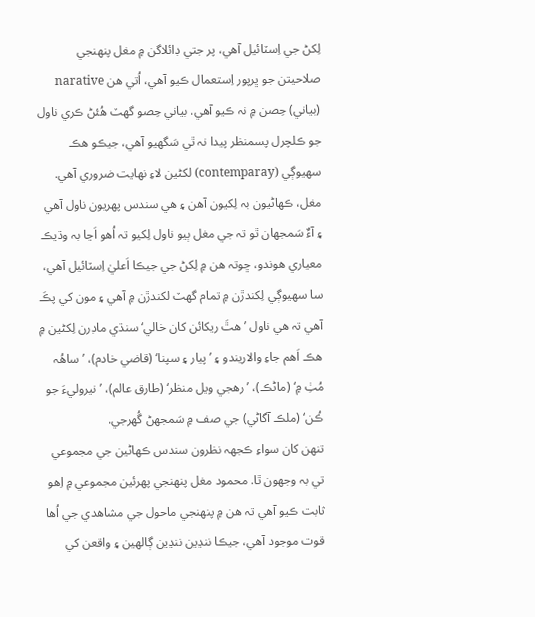لِکڻ جي اِسٽائيل آهي، پر جتي ڊائلاگن ۾ مغل پنھنجي صلاحيتن جو ڀرپور اِستعمال ڪيو آهي، اُتي هن narative (بياني) حِصن ۾ نہ ڪيو آهي. بياني حِصو گهٽ هُئڻ ڪري ناول جو ڪلچرل پسمنظر پيدا نہ ٿي سَگهيو آهي، جيڪو هڪ سھيوڳي (contemparay) لکڻين لاءِ نھايت ضروري آهي.
مغل، ڪھاڻيون بہ لِکيون آهن ۽ هي سندس پھريون ناول آهي ۽ آءٌ سَمجهان ٿو تہ جي مغل ٻيو ناول لِکيو تہ اُهو اَڃا بہ وڌيڪ معياري هوندو، ڇوتہ هن ۾ لِکڻ جي جيڪا اَعليٰ اِسٽائيل آهي، سا سھيوڳي لِکندڙن ۾ تمام گهٽ لکندڙن ۾ آهي ۽ مون کي پڪَ آهي تہ هي ناول ’هٿَ ريکائن کان خالي‘ سنڌي ماڊرن لِکڻين ۾ هڪ اَهم جاءِ والاريندو ۽ ’پيار ۽ سپنا‘ (قاضي خادم)، ’ساهُہ مُٺِ ۾‘ (ماڻڪ)، ’رهجي ويل منظر‘ (طارق عالم)، ’نيروليءَ جو ڪُن‘ (ملڪ آگاڻي) جي صف ۾ سَمجهڻ گُهرجي.
تنھن کان سواءِ ڪجهہ نظرون سندس ڪھاڻين جي مجموعي تي بہ وجهون ٿا. محمود مغل پنھنجي پھرئين مجموعي ۾ اِهو ثابت ڪيو آهي تہ هن ۾ پنھنجي ماحول جي مشاهدي جي اُها قوت موجود آهي، جيڪا ننڍين ننڍين ڳالھين ۽ واقعن کي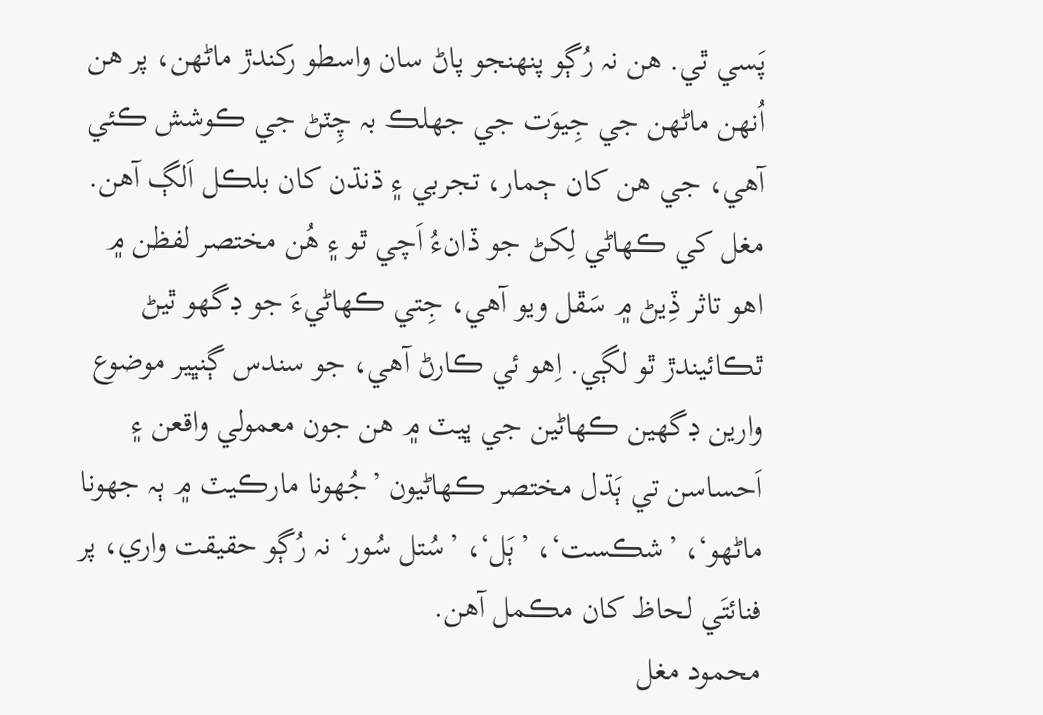پَسي ٿي. هن نہ رُڳو پنھنجو پاڻ سان واسطو رکندڙ ماڻھن، پر هن اُنھن ماڻھن جي جِيوَت جي جهلڪ بہ چِٽڻ جي ڪوشش ڪئي آهي، جي هن کان ڄمار، تجربي ۽ ڌنڌن کان بلڪل اَلڳ آهن.
مغل کي ڪھاڻي لِکڻ جو ڏانءُ اَچي ٿو ۽ هُن مختصر لفظن ۾ اهو تاثر ڏِيڻ ۾ سَڦل ويو آهي، جِتي ڪھاڻيءَ جو ڊگهو ٿيڻ ٿڪائيندڙ ٿو لڳي. اِهو ئي ڪارڻ آهي، جو سندس ڳنڀير موضوع وارين ڊگهين ڪھاڻين جي ڀيٽ ۾ هن جون معمولي واقعن ۽ اَحساسن تي ٻَڌل مختصر ڪھاڻيون ’جُهونا مارڪيٽ ۾ ٻہ جهونا ماڻھو‘، ’شڪست‘، ’ٻَل‘، ’سُتل سُور‘ نہ رُڳو حقيقت واري، پر فنائتَي لحاظ کان مڪمل آهن.
محمود مغل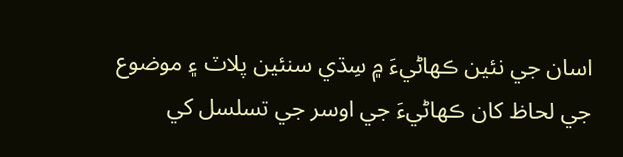اسان جي نئين ڪھاڻيءَ ۾ سِڌي سنئين پلاٽ ۽ موضوع جي لحاظ کان ڪھاڻيءَ جي اوسر جي تسلسل کي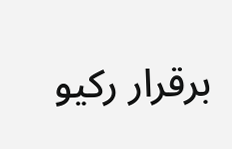برقرار رکيو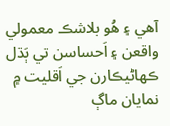آهي ۽ هُو بلاشڪ معمولي واقعن ۽ اَحساسن تي ٻَڌل ڪھاڻيڪارن جي اَقليت ۾ نمايان ماڳ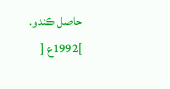حاصل ڪندو.
]1992ع [